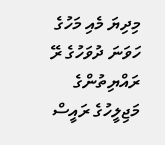މިދިޔަ މެއި މަހުގެ ހަވަނަ ދުވަހުގެ ރޭ ރައްޔިތުންގެ މަޖިލީހުގެ ރައީސް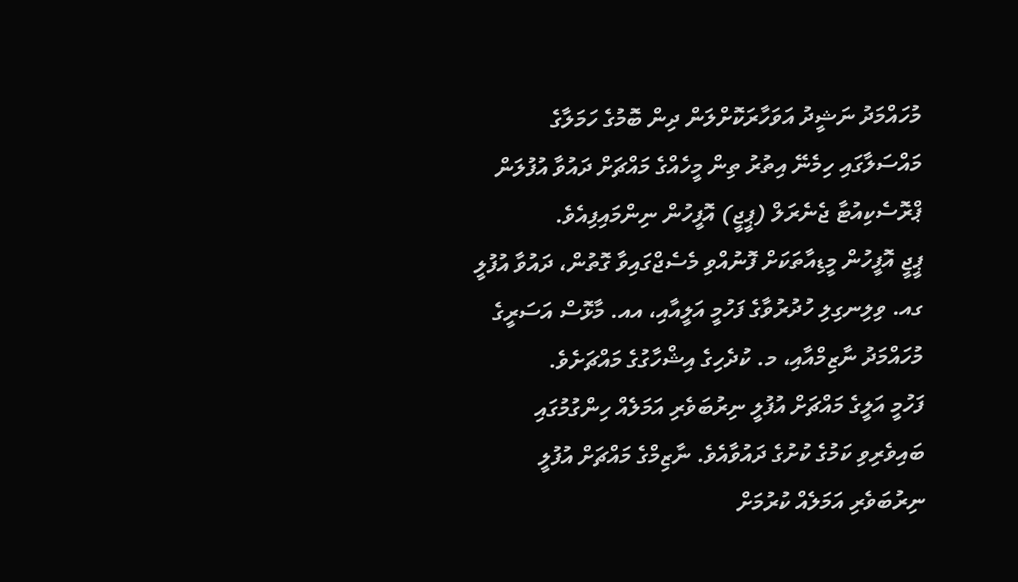މުހައްމަދު ނަޝީދު އަވަހާރަކޮށްލަން ދިން ބޮމުގެ ހަމަލާގެ މައްސަލާގައި ހިމެނޭ އިތުރު ތިން މީހެއްގެ މައްޗަށް ދައުވާ އުފުލަން ޕްރޮސެކިއުޓާ ޖެނެރަލް (ޕީޖީ) އޮފީހުން ނިންމައިފިއެވެ.
ޕީޖީ އޮފީހުން މީޑިއާތަކަށް ފޮނުއްވި މެސެޖްގައިވާ ގޮތުން، ދައުވާ އުފުލީ ގއ. ވިލިނގިލި ހުދުރުވާގެ ފަހުމީ އަލީއާއި، އއ. މާޅޮސް އަސަރީގެ މުހައްމަދު ނާޒިމްއާއި، މ. ކުދެހިގެ އިޝްހާގުގެ މައްޗަށެވެ.
ފަހުމީ އަލީގެ މައްޗަށް އުފުލީ ނިރުބަވެރި އަމަލެއް ހިންގުމުގައި ބައިވެރިވި ކަމުގެ ކުށުގެ ދައުވާއެވެ. ނާޒިމްގެ މައްޗަށް އުފުލީ ނިރުބަވެރި އަމަލެއް ކުރުމަށް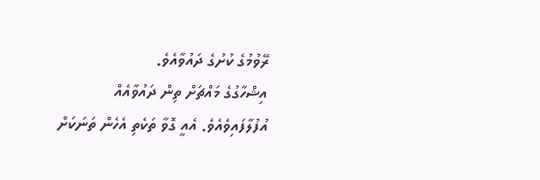ރޭވުމުގެ ކުށުގެ ދައުވާއެވެ.
އިޝްހާގުގެ މައްޗަށް ތިން ދައުވާއެއް އުފުލާފައިވެއެވެ. އެއީ ގޮވާ ތަކެތި އެހެން ތަނަކަށް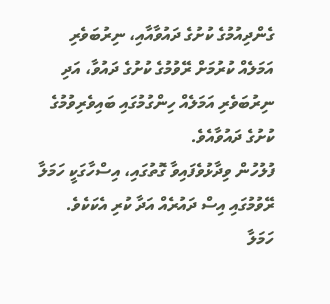ގެންދިއުމުގެ ކުށުގެ ދައުވާއާއި، ނިރުބަވެރި އަމަލެއް ކުރުމަށް ރޭވުމުގެ ކުށުގެ ދައުވާ، އަދި ނިރުބަވެރި އަމަލެއް ހިންގުމުގައި ބައިވެރިވުމުގެ ކުށުގެ ދައުވާއެވެ.
ފުލުހުން ވިދާޅުވެފައިވާ ގޮތުގައި، އިސްހާގަކީ ހަމަލާ ރޭވުމުގައި އިސް ދައުރެއް އަދާ ކުރި އެކަކެވެ. ހަމަލާ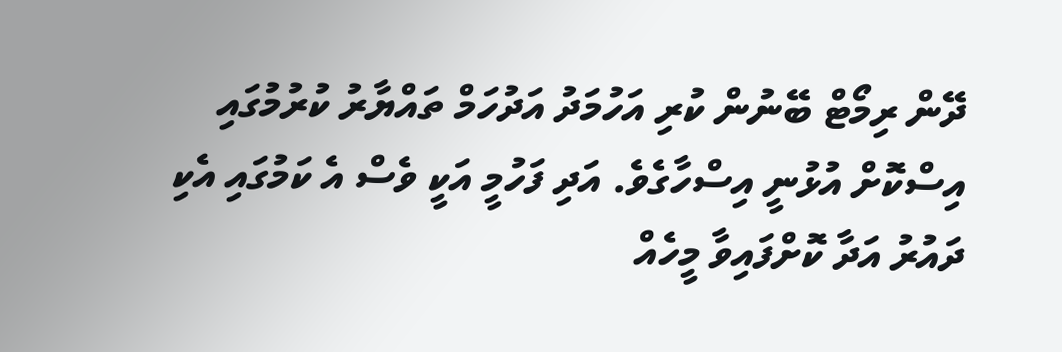ދޭން ރިމޯޓް ބޭނުން ކުރި އަހުމަދު އަދުހަމް ތައްޔާރު ކުރުމުގައި އިސްކޮށް އުޅުނީ އިސްހާގެވެ. އަދި ފަހުމީ އަކީ ވެސް އެ ކަމުގައި އެކި ދައުރު އަދާ ކޮށްފައިވާ މީހެއް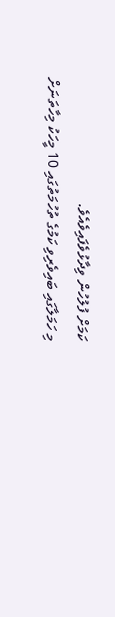ކަމަށް ފުލުހުން ވިދާޅުވެފައިވެއެވެ.
މި ހަމަލާގައި ބައިވެރިވި ކަމުގެ ތުހުމަތުގައި 10 މީހަކު މިހާތަނަށް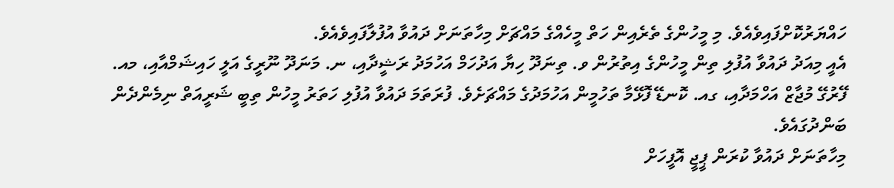ހައްޔަރުކޮށްފައިވެއެވެ. މި މީހުންގެ ތެރެއިން ހަތް މީހެއްގެ މައްޗަށް މިހާތަނަށް ދައުވާ އުފުލާފައިވެއެވެ.
އެއީ މިއަދު ދައުވާ އުފުލި ތިން މީހުންގެ އިތުރުން ވ. ތިނަދޫ ހިޔާ އަދުހަމް އަހުމަދު ރަޝީދާއި، ނ. މަނަދޫ ނޫރީގެ އަލީ ހައިޝަމްއާއި، މއ. ފޭރުގޭ މުޖާޒް އަހްމަދާއި، ގއ. ކޮނޑޭ ފޮޅޭމާ ތަހުމީން އަހުމަދުގެ މައްޗަށެވެ. ފުރަތަމަ ދައުވާ އުފުލި ހަތަރު މީހުން ތިބީ ޝަރީއަތް ނިމެންދެން ބަންދުގައެވެ.
މިހާތަނަށް ދައުވާ ކުރަން ޕީޖީ އޮފީހަށް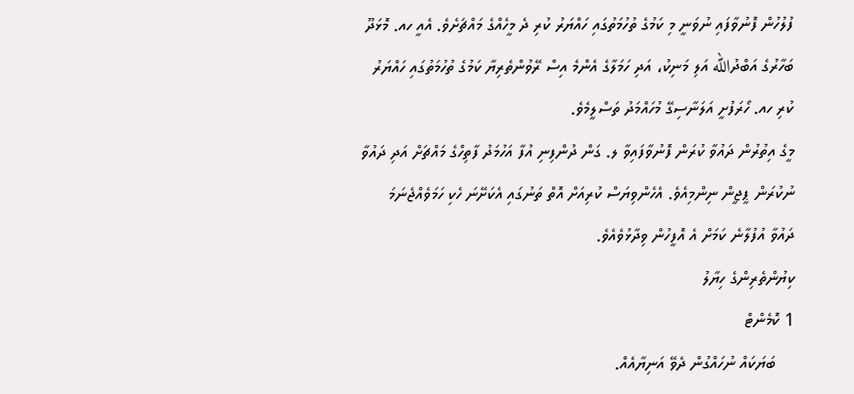ފުލުހުން ފޮނުވާފައި ނުވަނީ މި ކަމުގެ ތުހުމަތުގައި ހައްޔަރު ކުރި ދެ މީހެއްގެ މައްޗަށެވެ. އެއީ ހއ. މޮޅަދޫ ބަހާރުގެ އަބްދުالله އަލި މަނިކު، އަދި ހަމަލާގެ އެންމެ އިސް ރޭވުންތެރިޔާ ކަމުގެ ތުހުމަތުގައި ހައްޔަރު ކުރި ހއ. ހޯރަފުށީ އަލަނާސިގޭ މުހައްމަދު ތަސްލީމެވެ.
މީގެ އިތުރުން ދައުވާ ކުރަން ފޮނުވާފައިވާ ލ. ގަން ދުންފިނި އުފާ އަހުމަދު ފާތިހްގެ މައްޗަށް އަދި ދައުވާ ނުކުރަން ޕީޖީން ނިންމިއެވެ. އެހެންވިޔަސް ކުރިއަށް އޮތް ތަނުގައި އެކަށޭނަ ހެކި ހަމަވެއްޖެނަމަ ދައުވާ އުފުލާނެ ކަމަށް އެ އޮފީހުން ވިދާޅުވެއެވެ.
ކިޔުންތެރިންގެ ހިޔާލު
1 ކޮމެންޓް
    ބަޔަކައް ނުހައްގުން ދެވޭ އަނިޔާއެއް.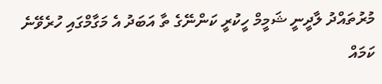މުރުތައްދު ލާދީނީ ޝަމީމް ހީކުރީ ކަންނޭގެ ތާ އަބަދު އެ މަގާމްގައި ހުރެވޭނެ ކަމައް